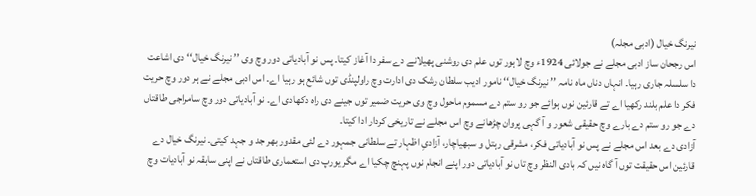نیرنگ خیال (ادبی مجلہ)
اس رجحان ساز ادبی مجلے نے جولائی 1924ء وچ لاہور توں علم دی روشنی پھیلانے دے سفر دا آغاز کيتا۔ پس نو آبادیاتی دور وچ وی ’’ نیرنگ خیال‘‘ دی اشاعت دا سلسلہ جاری رہیا۔ انہاں دناں ماہ نامہ ’’ نیرنگ خیال‘‘ نامور ادیب سلطان رشک دی ادارت وچ راولپنڈی توں شائع ہو رہیا اے۔ اس ادبی مجلے نے ہر دور وچ حریت فکر دا علم بلند رکھیا اے تے قارئین نوں ہوائے جو رو ستم دے مسموم ماحول وچ وی حریت ضمیر توں جینے دی راہ دکھادی اے۔ نو آبادیاتی دور وچ سامراجی طاقتاں دے جو رو ستم دے بارے وچ حقیقی شعور و آ گہی پروان چڑھانے وچ اس مجلے نے تاریخی کردار ادا کيتا۔
آزادی دے بعد اس مجلے نے پس نو آبادیاتی فکر، مشرقی رہتل و سبھیاچار، آزادیِ اظہار تے سلطانی جمہور دے لئی مقدور بھر جد و جہد کيتی۔ نیرنگ خیال دے قارئین اس حقیقت توں آ گاہ نيں کہ بادی النظر وچ تاں نو آبادیاتی دور اپنے انجام نوں پہنچ چکيا اے مگر یورپ دی استعماری طاقتاں نے اپنی سابقہ نو آبادیات وچ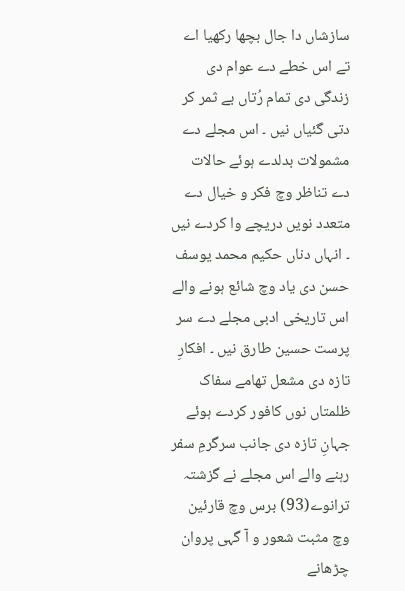سازشاں دا جال بچھا رکھیا اے تے اس خطے دے عوام دی زندگی دی تمام رُتاں بے ثمر کر دتی گئیاں نيں ۔ اس مجلے دے مشمولات بدلدے ہوئے حالات دے تناظر وچ فکر و خیال دے متعدد نويں دریچے وا کردے نيں ۔ انہاں دناں حکیم محمد یوسف حسن دی یاد وچ شائع ہونے والے اس تاریخی ادبی مجلے دے سر پرست حسین طارق نيں ۔ افکارِ تازہ دی مشعل تھامے سفاک ظلمتاں نوں کافور کردے ہوئے جہانِ تازہ دی جانب سرگرمِ سفر رہنے والے اس مجلے نے گزشتہ ترانوے(93) برس وچ قارئین وچ مثبت شعور و آ گہی پروان چڑھانے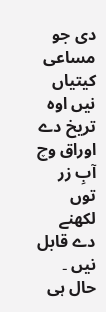دی جو مساعی کيتیاں نیں اوہ تریخ دے اوراق وچ آبِ زر توں لکھنے دے قابل نيں ۔ حال ہی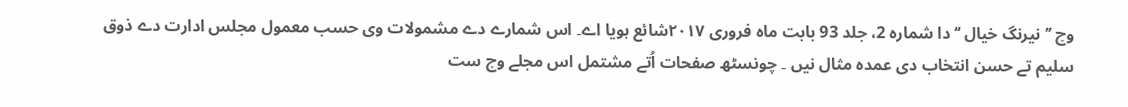وچ ’’نیرنگ خیال ‘‘دا شمارہ 2، جلد 93 بابت ماہ فروری ۲۰۱۷شائع ہويا اے۔ اس شمارے دے مشمولات وی حسب معمول مجلس ادارت دے ذوق سلیم تے حسن انتخاب دی عمدہ مثال نيں ۔ چونسٹھ صفحات اُتے مشتمل اس مجلے وچ ست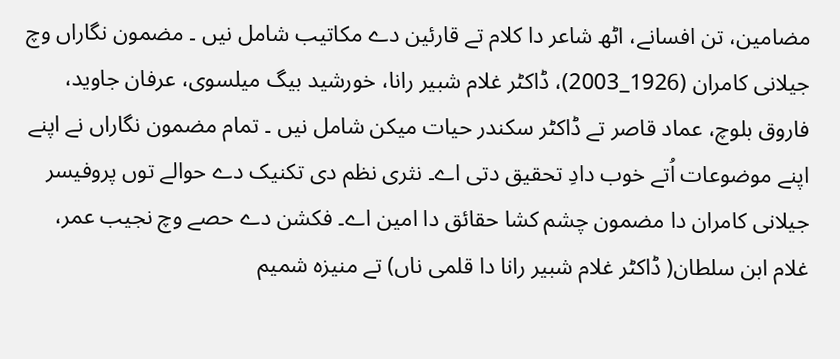مضامین، تن افسانے، اٹھ شاعر دا کلام تے قارئین دے مکاتیب شامل نيں ۔ مضمون نگاراں وچ جیلانی کامران (1926_2003)، ڈاکٹر غلام شبیر رانا، خورشید بیگ میلسوی، عرفان جاوید، فاروق بلوچ، عماد قاصر تے ڈاکٹر سکندر حیات میکن شامل نيں ۔ تمام مضمون نگاراں نے اپنے اپنے موضوعات اُتے خوب دادِ تحقیق دتی اے۔ نثری نظم دی تکنیک دے حوالے توں پروفیسر جیلانی کامران دا مضمون چشم کشا حقائق دا امین اے۔ فکشن دے حصے وچ نجیب عمر، غلام ابن سلطان( ڈاکٹر غلام شبیر رانا دا قلمی ناں) تے منیزہ شمیم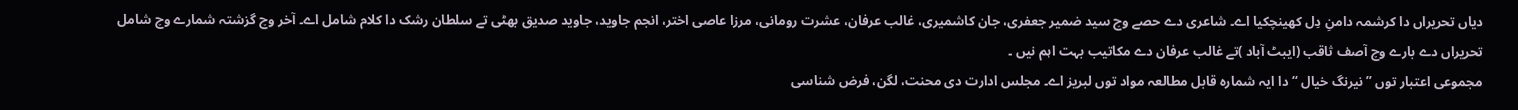دیاں تحریراں دا کرشمہ دامنِ دِل کھینچکيا اے۔ شاعری دے حصے وچ سید ضمیر جعفری، جان کاشمیری، غالب عرفان، عشرت رومانی، مرزا عاصی اختر، انجم جاوید، جاوید صدیق بھٹی تے سلطان رشک دا کلام شامل اے۔ آخر وچ گزشتہ شمارے وچ شامل تحریراں دے بارے وچ آصف ثاقب (ایبٹ آباد )تے غالب عرفان دے مکاتیب بہت اہم نيں ۔
مجموعی اعتبار توں ’’نیرنگ خیال ‘‘ دا ایہ شمارہ قابل مطالعہ مواد توں لبریز اے۔ مجلس ادارت دی محنت، لگن، فرض شناسی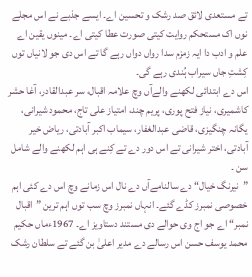تے مستعدی لائق صد رشک و تحسین اے۔ ايسے جذبے نے اس مجلے نوں اک مستحکم روایت کيتی صورت عطا کيتی اے۔ مینوں یقین اے علم و ادب دا ایہ زمزم سدا رواں دواں رہے گا تے اس دی جو لانیاں توں کِشتِ جاں سیراب ہُندی رہے گی۔
اس دے ابتدائی لکھنے والےآں وچ علامہ اقبال، سر عبدالقادر، آغا حشر کاشمیری، نیاز فتح پوری، پریم چند، امتیاز علی تاج، محمود شیرانی، یگانہ چنگیزی، قاضی عبدالغفار، سیماب اکبر آبادتی، ریاض خیر آبادتی، اختر شیرانی تے اس دور دے تے کِنے ہی اہم لکھنے والے شامل سن ۔
”نیرنگ خیال“ دے سالنامےآں دے نال اس زمانے وچ اس دے کئی اہم خصوصی نمبرز کڈے گئے۔ انہاں نمبرز وچ سب توں اہم ترین ”اقبال نمبر“ اے جو اج وی حوالے دی مستند دستاویز اے۔ 1967ءماں حکیم محمد یوسف حسن اس رسالے دے مدیر اعلیٰ بن گئے تے سلطان رشک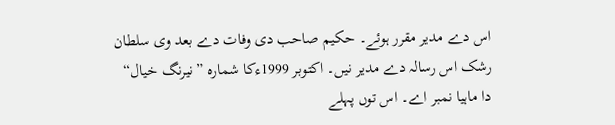اس دے مدیر مقرر ہوئے۔ حکیم صاحب دی وفات دے بعد وی سلطان رشک اس رسالہ دے مدیر نيں۔ اکتوبر 1999ءکا شمارہ ”نیرنگ خیال“ دا ماہیا نمبر اے۔ اس توں پہلے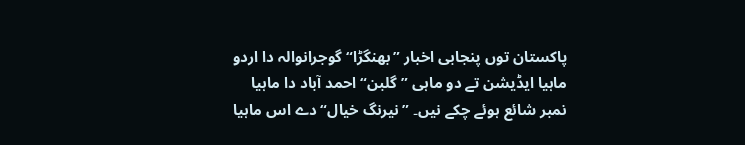پاکستان توں پنجابی اخبار ”بھنگڑا“ گوجرانوالہ دا اردو ماہیا ایڈیشن تے دو ماہی ”گلبن“ احمد آباد دا ماہیا نمبر شائع ہوئے چکے نيں۔ ”نیرنگ خیال“ دے اس ماہیا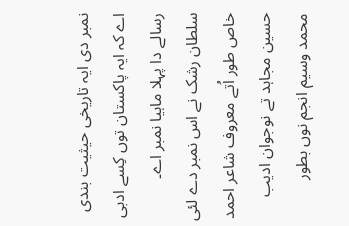نمبر دی ایہ تاریخی حیثیت بندی اے کہ ایہ پاکستان توں کِسے ادبی رسالے دا پہلا ماہیا نمبر اے۔ سلطان رشک نے اس نمبر دے لئی خاص طور اُتے معروف شاعر احمد حسین مجاہد تے نوجوان ادیب محمد وسیم انجم نوں بطور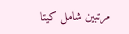مرتبین شامل کيتا